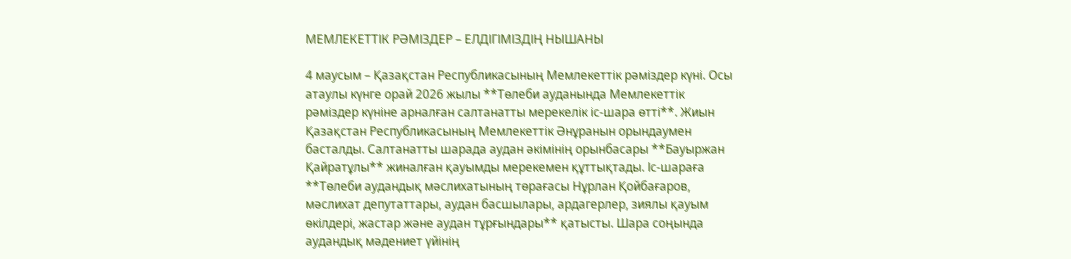МЕМЛЕКЕТТІК РӘМІЗДЕР – ЕЛДІГІМІЗДІҢ НЫШАНЫ

4 маусым – Қазақстан Республикасының Мемлекеттік рәміздер күні. Осы атаулы күнге орай 2026 жылы **Төлеби ауданында Мемлекеттік рәміздер күніне арналған салтанатты мерекелік іс-шара өтті**. Жиын Қазақстан Республикасының Мемлекеттік Әнұранын орындаумен басталды. Салтанатты шарада аудан әкімінің орынбасары **Бауыржан Қайратұлы** жиналған қауымды мерекемен құттықтады. Іс-шараға **Төлеби аудандық мәслихатының төрағасы Нұрлан Қойбағаров, мәслихат депутаттары, аудан басшылары, ардагерлер, зиялы қауым өкілдері, жастар және аудан тұрғындары** қатысты. Шара соңында аудандық мәдениет үйінің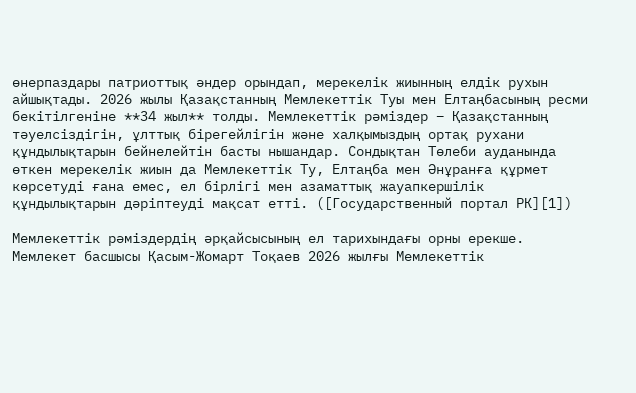өнерпаздары патриоттық әндер орындап, мерекелік жиынның елдік рухын айшықтады. 2026 жылы Қазақстанның Мемлекеттік Туы мен Елтаңбасының ресми бекітілгеніне **34 жыл** толды. Мемлекеттік рәміздер – Қазақстанның тәуелсіздігін, ұлттық бірегейлігін және халқымыздың ортақ рухани құндылықтарын бейнелейтін басты нышандар. Сондықтан Төлеби ауданында өткен мерекелік жиын да Мемлекеттік Ту, Елтаңба мен Әнұранға құрмет көрсетуді ғана емес, ел бірлігі мен азаматтық жауапкершілік құндылықтарын дәріптеуді мақсат етті. ([Государственный портал РК][1])

Мемлекеттік рәміздердің әрқайсысының ел тарихындағы орны ерекше. Мемлекет басшысы Қасым-Жомарт Тоқаев 2026 жылғы Мемлекеттік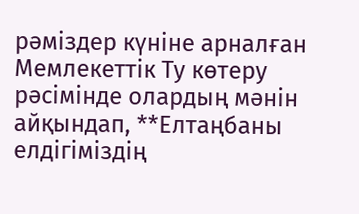рәміздер күніне арналған Мемлекеттік Ту көтеру рәсімінде олардың мәнін айқындап, **Елтаңбаны елдігіміздің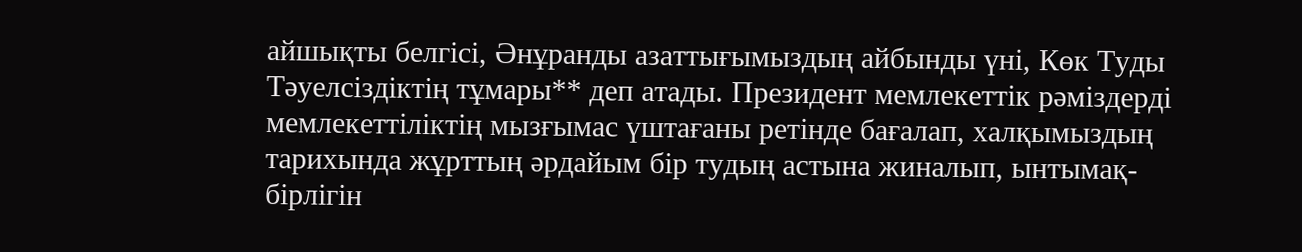айшықты белгісі, Әнұранды азаттығымыздың айбынды үні, Көк Туды Тәуелсіздіктің тұмары** деп атады. Президент мемлекеттік рәміздерді мемлекеттіліктің мызғымас үштағаны ретінде бағалап, халқымыздың тарихында жұрттың әрдайым бір тудың астына жиналып, ынтымақ-бірлігін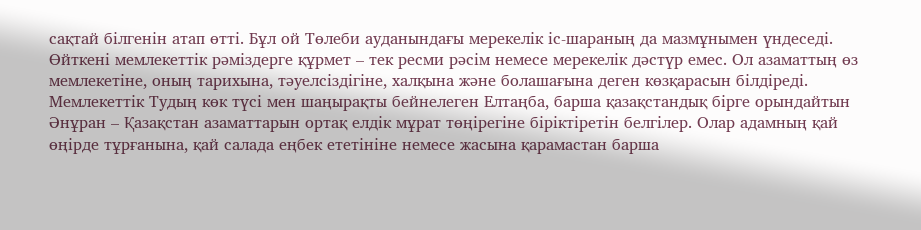сақтай білгенін атап өтті. Бұл ой Төлеби ауданындағы мерекелік іс-шараның да мазмұнымен үндеседі. Өйткені мемлекеттік рәміздерге құрмет – тек ресми рәсім немесе мерекелік дәстүр емес. Ол азаматтың өз мемлекетіне, оның тарихына, тәуелсіздігіне, халқына және болашағына деген көзқарасын білдіреді. Мемлекеттік Тудың көк түсі мен шаңырақты бейнелеген Елтаңба, барша қазақстандық бірге орындайтын Әнұран – Қазақстан азаматтарын ортақ елдік мұрат төңірегіне біріктіретін белгілер. Олар адамның қай өңірде тұрғанына, қай салада еңбек ететініне немесе жасына қарамастан барша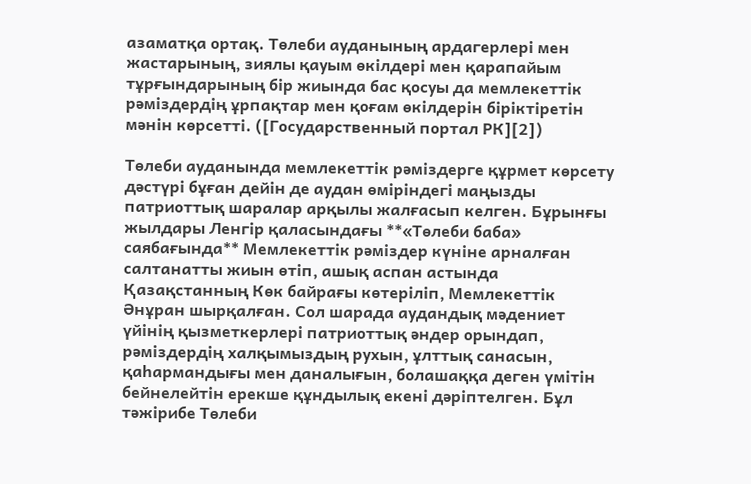азаматқа ортақ. Төлеби ауданының ардагерлері мен жастарының, зиялы қауым өкілдері мен қарапайым тұрғындарының бір жиында бас қосуы да мемлекеттік рәміздердің ұрпақтар мен қоғам өкілдерін біріктіретін мәнін көрсетті. ([Государственный портал РК][2])

Төлеби ауданында мемлекеттік рәміздерге құрмет көрсету дәстүрі бұған дейін де аудан өміріндегі маңызды патриоттық шаралар арқылы жалғасып келген. Бұрынғы жылдары Ленгір қаласындағы **«Төлеби баба» саябағында** Мемлекеттік рәміздер күніне арналған салтанатты жиын өтіп, ашық аспан астында Қазақстанның Көк байрағы көтеріліп, Мемлекеттік Әнұран шырқалған. Сол шарада аудандық мәдениет үйінің қызметкерлері патриоттық әндер орындап, рәміздердің халқымыздың рухын, ұлттық санасын, қаһармандығы мен даналығын, болашаққа деген үмітін бейнелейтін ерекше құндылық екені дәріптелген. Бұл тәжірибе Төлеби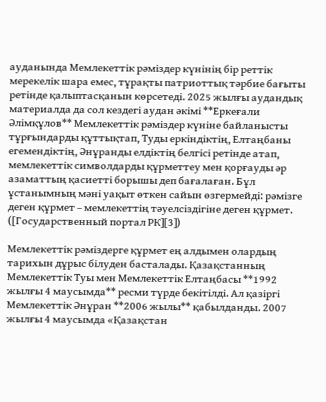ауданында Мемлекеттік рәміздер күнінің бір реттік мерекелік шара емес, тұрақты патриоттық тәрбие бағыты ретінде қалыптасқанын көрсетеді. 2025 жылғы аудандық материалда да сол кездегі аудан әкімі **Еркеғали Әлімқұлов** Мемлекеттік рәміздер күніне байланысты тұрғындарды құттықтап, Туды еркіндіктің, Елтаңбаны егемендіктің, Әнұранды елдіктің белгісі ретінде атап, мемлекеттік символдарды құрметтеу мен қорғауды әр азаматтың қасиетті борышы деп бағалаған. Бұл ұстанымның мәні уақыт өткен сайын өзгермейді: рәмізге деген құрмет – мемлекеттің тәуелсіздігіне деген құрмет. ([Государственный портал РК][3])

Мемлекеттік рәміздерге құрмет ең алдымен олардың тарихын дұрыс білуден басталады. Қазақстанның Мемлекеттік Туы мен Мемлекеттік Елтаңбасы **1992 жылғы 4 маусымда** ресми түрде бекітілді. Ал қазіргі Мемлекеттік Әнұран **2006 жылы** қабылданды. 2007 жылғы 4 маусымда «Қазақстан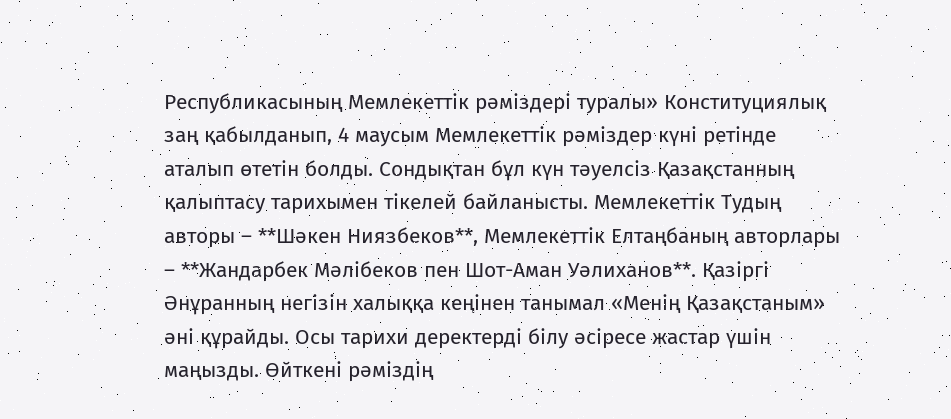Республикасының Мемлекеттік рәміздері туралы» Конституциялық заң қабылданып, 4 маусым Мемлекеттік рәміздер күні ретінде аталып өтетін болды. Сондықтан бұл күн тәуелсіз Қазақстанның қалыптасу тарихымен тікелей байланысты. Мемлекеттік Тудың авторы – **Шәкен Ниязбеков**, Мемлекеттік Елтаңбаның авторлары – **Жандарбек Мәлібеков пен Шот-Аман Уәлиханов**. Қазіргі Әнұранның негізін халыққа кеңінен танымал «Менің Қазақстаным» әні құрайды. Осы тарихи деректерді білу әсіресе жастар үшін маңызды. Өйткені рәміздің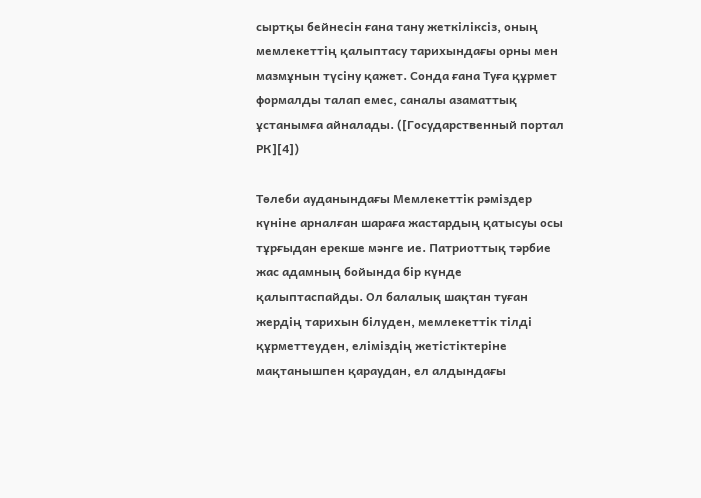сыртқы бейнесін ғана тану жеткіліксіз, оның мемлекеттің қалыптасу тарихындағы орны мен мазмұнын түсіну қажет. Сонда ғана Туға құрмет формалды талап емес, саналы азаматтық ұстанымға айналады. ([Государственный портал РК][4])

Төлеби ауданындағы Мемлекеттік рәміздер күніне арналған шараға жастардың қатысуы осы тұрғыдан ерекше мәнге ие. Патриоттық тәрбие жас адамның бойында бір күнде қалыптаспайды. Ол балалық шақтан туған жердің тарихын білуден, мемлекеттік тілді құрметтеуден, еліміздің жетістіктеріне мақтанышпен қараудан, ел алдындағы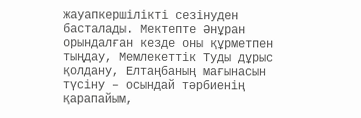жауапкершілікті сезінуден басталады. Мектепте Әнұран орындалған кезде оны құрметпен тыңдау, Мемлекеттік Туды дұрыс қолдану, Елтаңбаның мағынасын түсіну – осындай тәрбиенің қарапайым,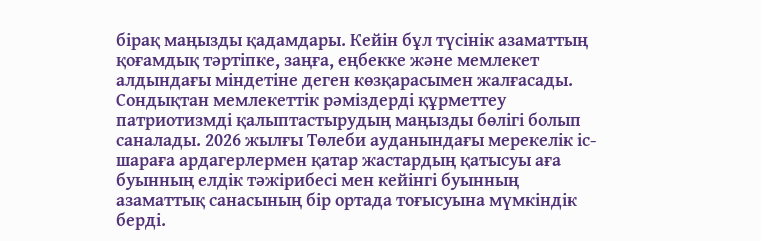бірақ маңызды қадамдары. Кейін бұл түсінік азаматтың қоғамдық тәртіпке, заңға, еңбекке және мемлекет алдындағы міндетіне деген көзқарасымен жалғасады. Сондықтан мемлекеттік рәміздерді құрметтеу патриотизмді қалыптастырудың маңызды бөлігі болып саналады. 2026 жылғы Төлеби ауданындағы мерекелік іс-шараға ардагерлермен қатар жастардың қатысуы аға буынның елдік тәжірибесі мен кейінгі буынның азаматтық санасының бір ортада тоғысуына мүмкіндік берді.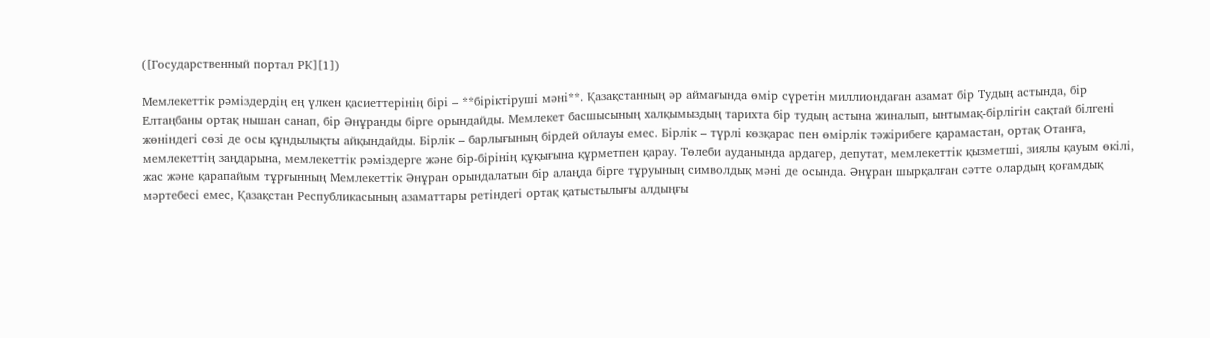([Государственный портал РК][1])

Мемлекеттік рәміздердің ең үлкен қасиеттерінің бірі – **біріктіруші мәні**. Қазақстанның әр аймағында өмір сүретін миллиондаған азамат бір Тудың астында, бір Елтаңбаны ортақ нышан санап, бір Әнұранды бірге орындайды. Мемлекет басшысының халқымыздың тарихта бір тудың астына жиналып, ынтымақ-бірлігін сақтай білгені жөніндегі сөзі де осы құндылықты айқындайды. Бірлік – барлығының бірдей ойлауы емес. Бірлік – түрлі көзқарас пен өмірлік тәжірибеге қарамастан, ортақ Отанға, мемлекеттің заңдарына, мемлекеттік рәміздерге және бір-бірінің құқығына құрметпен қарау. Төлеби ауданында ардагер, депутат, мемлекеттік қызметші, зиялы қауым өкілі, жас және қарапайым тұрғынның Мемлекеттік Әнұран орындалатын бір алаңда бірге тұруының символдық мәні де осында. Әнұран шырқалған сәтте олардың қоғамдық мәртебесі емес, Қазақстан Республикасының азаматтары ретіндегі ортақ қатыстылығы алдыңғы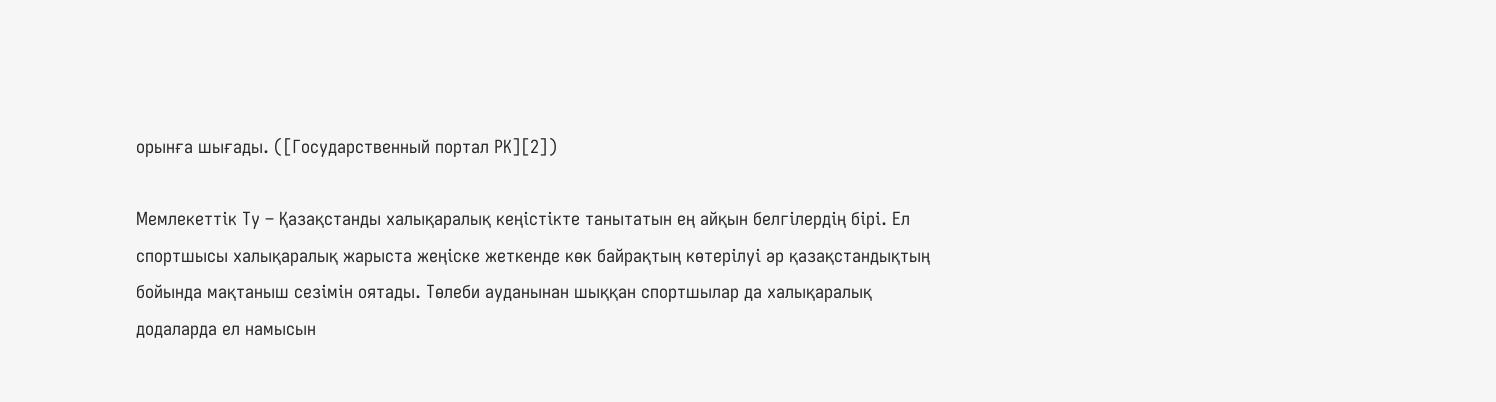орынға шығады. ([Государственный портал РК][2])

Мемлекеттік Ту – Қазақстанды халықаралық кеңістікте танытатын ең айқын белгілердің бірі. Ел спортшысы халықаралық жарыста жеңіске жеткенде көк байрақтың көтерілуі әр қазақстандықтың бойында мақтаныш сезімін оятады. Төлеби ауданынан шыққан спортшылар да халықаралық додаларда ел намысын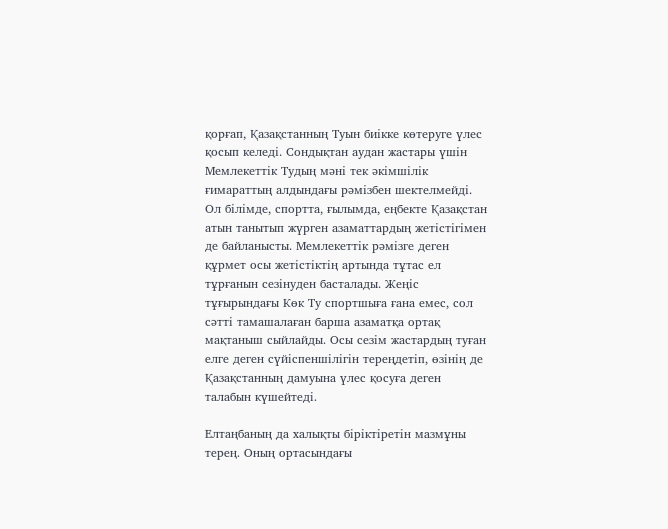қорғап, Қазақстанның Туын биікке көтеруге үлес қосып келеді. Сондықтан аудан жастары үшін Мемлекеттік Тудың мәні тек әкімшілік ғимараттың алдындағы рәмізбен шектелмейді. Ол білімде, спортта, ғылымда, еңбекте Қазақстан атын танытып жүрген азаматтардың жетістігімен де байланысты. Мемлекеттік рәмізге деген құрмет осы жетістіктің артында тұтас ел тұрғанын сезінуден басталады. Жеңіс тұғырындағы Көк Ту спортшыға ғана емес, сол сәтті тамашалаған барша азаматқа ортақ мақтаныш сыйлайды. Осы сезім жастардың туған елге деген сүйіспеншілігін тереңдетіп, өзінің де Қазақстанның дамуына үлес қосуға деген талабын күшейтеді.

Елтаңбаның да халықты біріктіретін мазмұны терең. Оның ортасындағы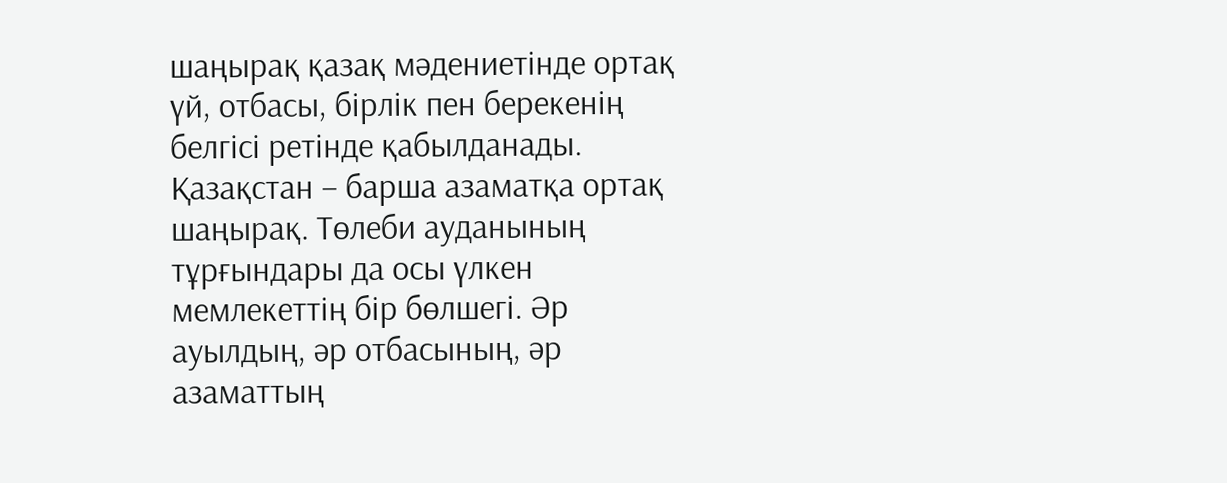шаңырақ қазақ мәдениетінде ортақ үй, отбасы, бірлік пен берекенің белгісі ретінде қабылданады. Қазақстан – барша азаматқа ортақ шаңырақ. Төлеби ауданының тұрғындары да осы үлкен мемлекеттің бір бөлшегі. Әр ауылдың, әр отбасының, әр азаматтың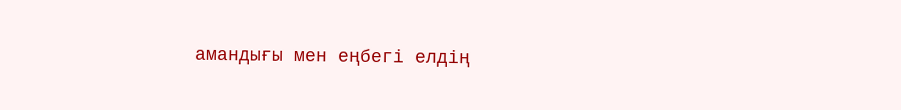амандығы мен еңбегі елдің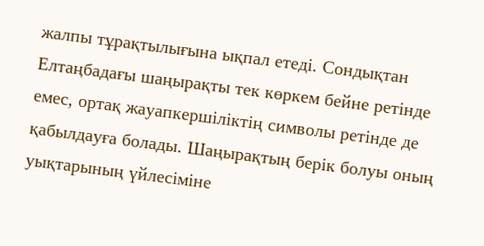жалпы тұрақтылығына ықпал етеді. Сондықтан Елтаңбадағы шаңырақты тек көркем бейне ретінде емес, ортақ жауапкершіліктің символы ретінде де қабылдауға болады. Шаңырақтың берік болуы оның уықтарының үйлесіміне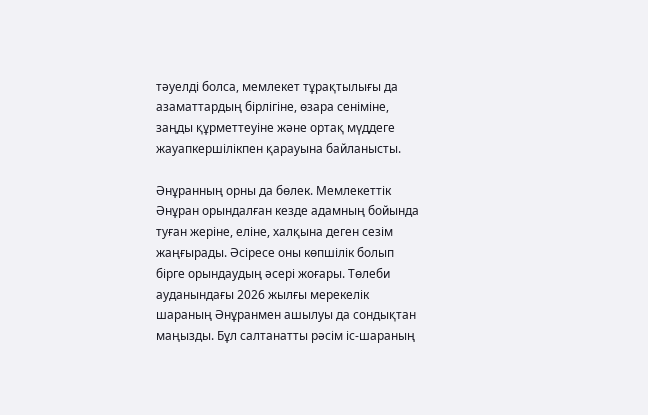тәуелді болса, мемлекет тұрақтылығы да азаматтардың бірлігіне, өзара сеніміне, заңды құрметтеуіне және ортақ мүддеге жауапкершілікпен қарауына байланысты.

Әнұранның орны да бөлек. Мемлекеттік Әнұран орындалған кезде адамның бойында туған жеріне, еліне, халқына деген сезім жаңғырады. Әсіресе оны көпшілік болып бірге орындаудың әсері жоғары. Төлеби ауданындағы 2026 жылғы мерекелік шараның Әнұранмен ашылуы да сондықтан маңызды. Бұл салтанатты рәсім іс-шараның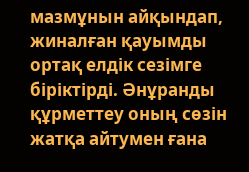мазмұнын айқындап, жиналған қауымды ортақ елдік сезімге біріктірді. Әнұранды құрметтеу оның сөзін жатқа айтумен ғана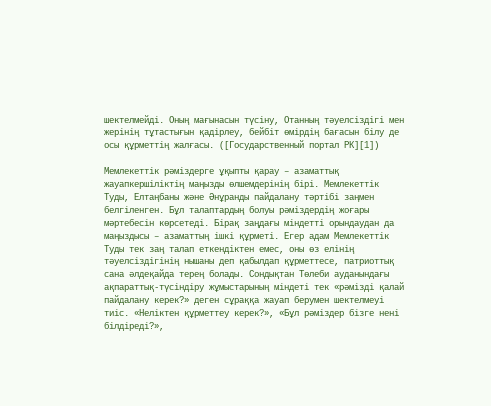шектелмейді. Оның мағынасын түсіну, Отанның тәуелсіздігі мен жерінің тұтастығын қадірлеу, бейбіт өмірдің бағасын білу де осы құрметтің жалғасы. ([Государственный портал РК][1])

Мемлекеттік рәміздерге ұқыпты қарау – азаматтық жауапкершіліктің маңызды өлшемдерінің бірі. Мемлекеттік Туды, Елтаңбаны және Әнұранды пайдалану тәртібі заңмен белгіленген. Бұл талаптардың болуы рәміздердің жоғары мәртебесін көрсетеді. Бірақ заңдағы міндетті орындаудан да маңыздысы – азаматтың ішкі құрметі. Егер адам Мемлекеттік Туды тек заң талап еткендіктен емес, оны өз елінің тәуелсіздігінің нышаны деп қабылдап құрметтесе, патриоттық сана әлдеқайда терең болады. Сондықтан Төлеби ауданындағы ақпараттық-түсіндіру жұмыстарының міндеті тек «рәмізді қалай пайдалану керек?» деген сұраққа жауап берумен шектелмеуі тиіс. «Неліктен құрметтеу керек?», «Бұл рәміздер бізге нені білдіреді?»,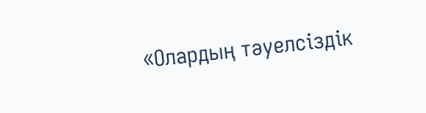«Олардың тәуелсіздік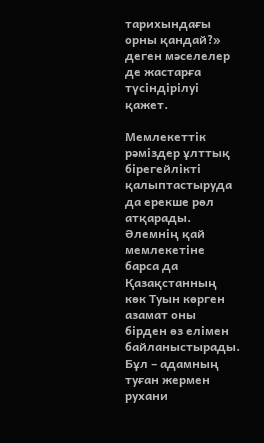тарихындағы орны қандай?» деген мәселелер де жастарға түсіндірілуі қажет.

Мемлекеттік рәміздер ұлттық бірегейлікті қалыптастыруда да ерекше рөл атқарады. Әлемнің қай мемлекетіне барса да Қазақстанның көк Туын көрген азамат оны бірден өз елімен байланыстырады. Бұл – адамның туған жермен рухани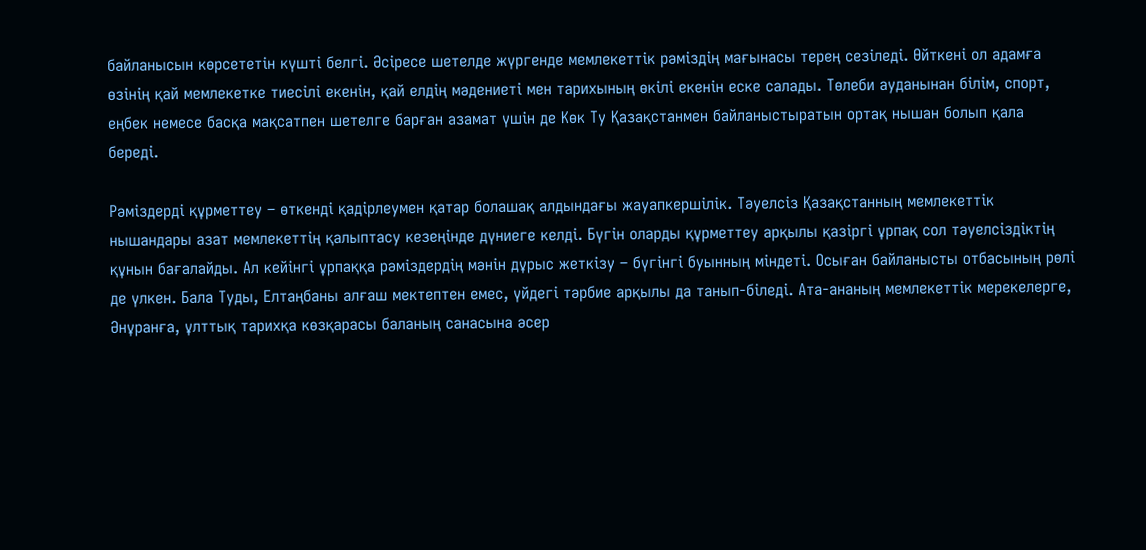байланысын көрсететін күшті белгі. Әсіресе шетелде жүргенде мемлекеттік рәміздің мағынасы терең сезіледі. Өйткені ол адамға өзінің қай мемлекетке тиесілі екенін, қай елдің мәдениеті мен тарихының өкілі екенін еске салады. Төлеби ауданынан білім, спорт, еңбек немесе басқа мақсатпен шетелге барған азамат үшін де Көк Ту Қазақстанмен байланыстыратын ортақ нышан болып қала береді.

Рәміздерді құрметтеу – өткенді қадірлеумен қатар болашақ алдындағы жауапкершілік. Тәуелсіз Қазақстанның мемлекеттік нышандары азат мемлекеттің қалыптасу кезеңінде дүниеге келді. Бүгін оларды құрметтеу арқылы қазіргі ұрпақ сол тәуелсіздіктің құнын бағалайды. Ал кейінгі ұрпаққа рәміздердің мәнін дұрыс жеткізу – бүгінгі буынның міндеті. Осыған байланысты отбасының рөлі де үлкен. Бала Туды, Елтаңбаны алғаш мектептен емес, үйдегі тәрбие арқылы да танып-біледі. Ата-ананың мемлекеттік мерекелерге, Әнұранға, ұлттық тарихқа көзқарасы баланың санасына әсер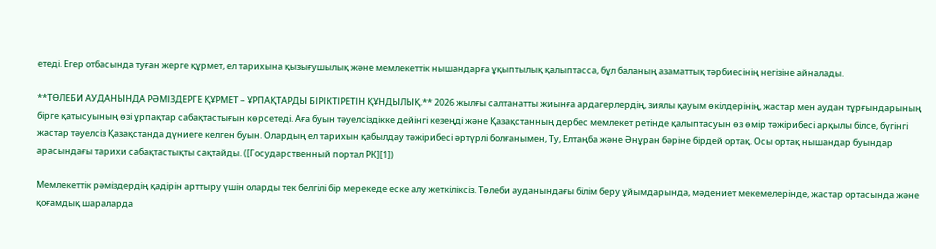етеді. Егер отбасында туған жерге құрмет, ел тарихына қызығушылық және мемлекеттік нышандарға ұқыптылық қалыптасса, бұл баланың азаматтық тәрбиесінің негізіне айналады.

**ТӨЛЕБИ АУДАНЫНДА РӘМІЗДЕРГЕ ҚҰРМЕТ – ҰРПАҚТАРДЫ БІРІКТІРЕТІН ҚҰНДЫЛЫҚ.** 2026 жылғы салтанатты жиынға ардагерлердің, зиялы қауым өкілдерінің, жастар мен аудан тұрғындарының бірге қатысуының өзі ұрпақтар сабақтастығын көрсетеді. Аға буын тәуелсіздікке дейінгі кезеңді және Қазақстанның дербес мемлекет ретінде қалыптасуын өз өмір тәжірибесі арқылы білсе, бүгінгі жастар тәуелсіз Қазақстанда дүниеге келген буын. Олардың ел тарихын қабылдау тәжірибесі әртүрлі болғанымен, Ту, Елтаңба және Әнұран бәріне бірдей ортақ. Осы ортақ нышандар буындар арасындағы тарихи сабақтастықты сақтайды. ([Государственный портал РК][1])

Мемлекеттік рәміздердің қадірін арттыру үшін оларды тек белгілі бір мерекеде еске алу жеткіліксіз. Төлеби ауданындағы білім беру ұйымдарында, мәдениет мекемелерінде, жастар ортасында және қоғамдық шараларда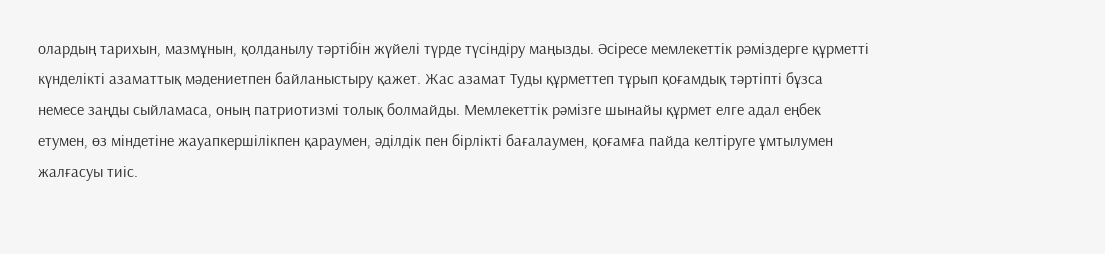олардың тарихын, мазмұнын, қолданылу тәртібін жүйелі түрде түсіндіру маңызды. Әсіресе мемлекеттік рәміздерге құрметті күнделікті азаматтық мәдениетпен байланыстыру қажет. Жас азамат Туды құрметтеп тұрып қоғамдық тәртіпті бұзса немесе заңды сыйламаса, оның патриотизмі толық болмайды. Мемлекеттік рәмізге шынайы құрмет елге адал еңбек етумен, өз міндетіне жауапкершілікпен қараумен, әділдік пен бірлікті бағалаумен, қоғамға пайда келтіруге ұмтылумен жалғасуы тиіс.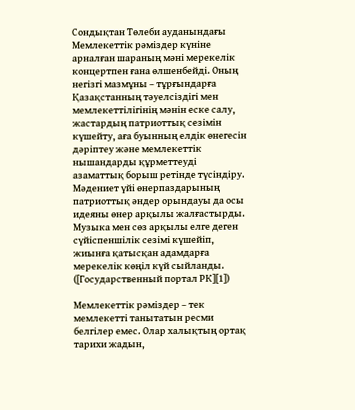Сондықтан Төлеби ауданындағы Мемлекеттік рәміздер күніне арналған шараның мәні мерекелік концертпен ғана өлшенбейді. Оның негізгі мазмұны – тұрғындарға Қазақстанның тәуелсіздігі мен мемлекеттілігінің мәнін еске салу, жастардың патриоттық сезімін күшейту, аға буынның елдік өнегесін дәріптеу және мемлекеттік нышандарды құрметтеуді азаматтық борыш ретінде түсіндіру. Мәдениет үйі өнерпаздарының патриоттық әндер орындауы да осы идеяны өнер арқылы жалғастырды. Музыка мен сөз арқылы елге деген сүйіспеншілік сезімі күшейіп, жиынға қатысқан адамдарға мерекелік көңіл күй сыйланды. ([Государственный портал РК][1])

Мемлекеттік рәміздер – тек мемлекетті танытатын ресми белгілер емес. Олар халықтың ортақ тарихи жадын,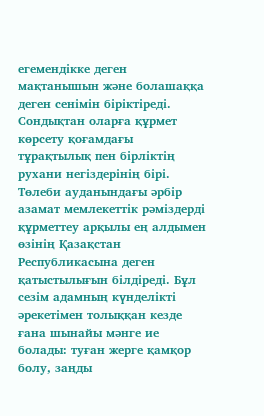егемендікке деген мақтанышын және болашаққа деген сенімін біріктіреді. Сондықтан оларға құрмет көрсету қоғамдағы тұрақтылық пен бірліктің рухани негіздерінің бірі. Төлеби ауданындағы әрбір азамат мемлекеттік рәміздерді құрметтеу арқылы ең алдымен өзінің Қазақстан Республикасына деген қатыстылығын білдіреді. Бұл сезім адамның күнделікті әрекетімен толыққан кезде ғана шынайы мәнге ие болады: туған жерге қамқор болу, заңды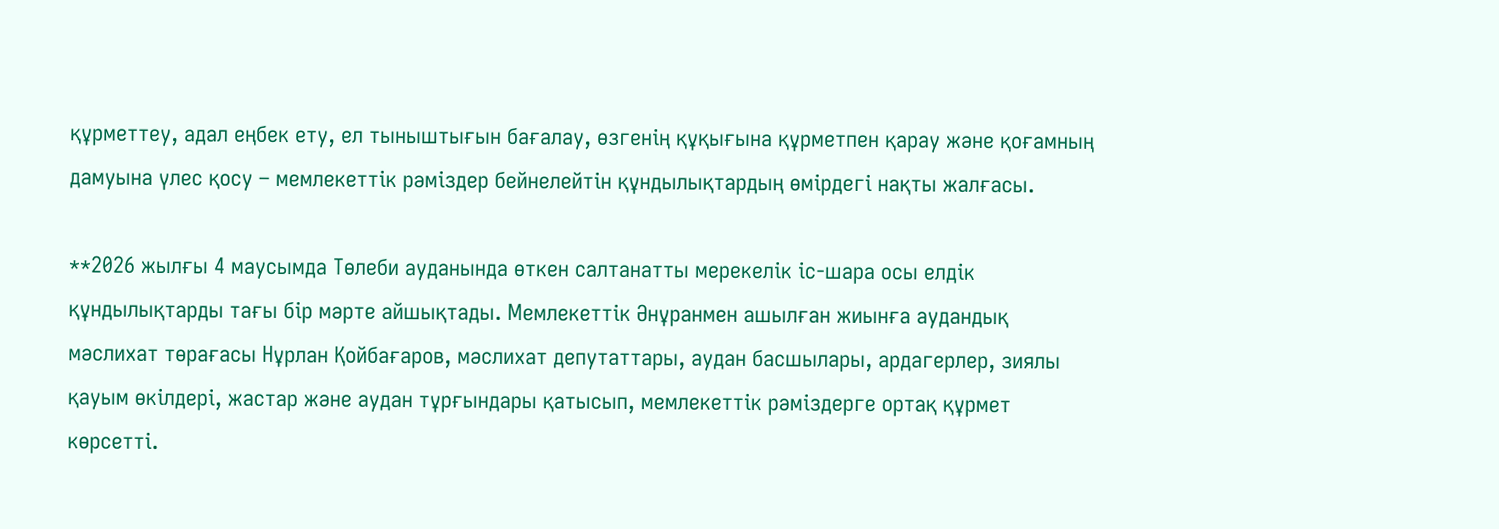құрметтеу, адал еңбек ету, ел тыныштығын бағалау, өзгенің құқығына құрметпен қарау және қоғамның дамуына үлес қосу – мемлекеттік рәміздер бейнелейтін құндылықтардың өмірдегі нақты жалғасы.

**2026 жылғы 4 маусымда Төлеби ауданында өткен салтанатты мерекелік іс-шара осы елдік құндылықтарды тағы бір мәрте айшықтады. Мемлекеттік Әнұранмен ашылған жиынға аудандық мәслихат төрағасы Нұрлан Қойбағаров, мәслихат депутаттары, аудан басшылары, ардагерлер, зиялы қауым өкілдері, жастар және аудан тұрғындары қатысып, мемлекеттік рәміздерге ортақ құрмет көрсетті.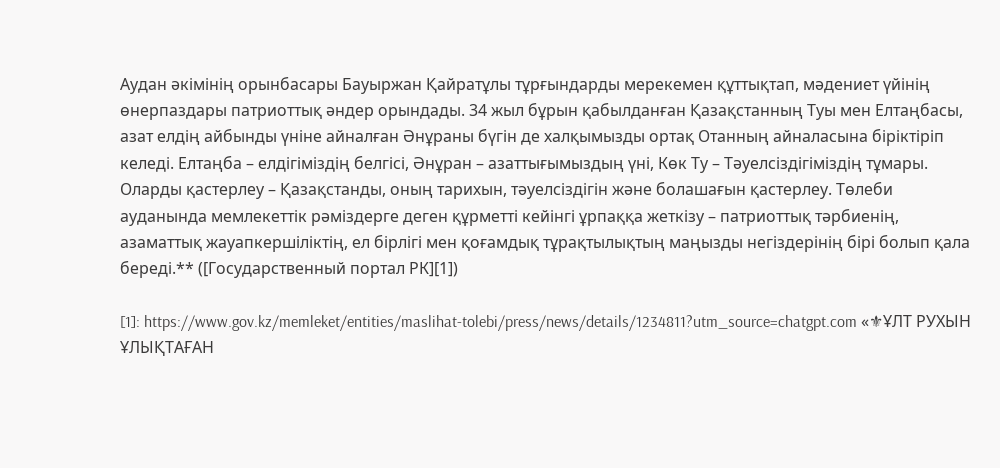Аудан әкімінің орынбасары Бауыржан Қайратұлы тұрғындарды мерекемен құттықтап, мәдениет үйінің өнерпаздары патриоттық әндер орындады. 34 жыл бұрын қабылданған Қазақстанның Туы мен Елтаңбасы, азат елдің айбынды үніне айналған Әнұраны бүгін де халқымызды ортақ Отанның айналасына біріктіріп келеді. Елтаңба – елдігіміздің белгісі, Әнұран – азаттығымыздың үні, Көк Ту – Тәуелсіздігіміздің тұмары. Оларды қастерлеу – Қазақстанды, оның тарихын, тәуелсіздігін және болашағын қастерлеу. Төлеби ауданында мемлекеттік рәміздерге деген құрметті кейінгі ұрпаққа жеткізу – патриоттық тәрбиенің, азаматтық жауапкершіліктің, ел бірлігі мен қоғамдық тұрақтылықтың маңызды негіздерінің бірі болып қала береді.** ([Государственный портал РК][1])

[1]: https://www.gov.kz/memleket/entities/maslihat-tolebi/press/news/details/1234811?utm_source=chatgpt.com «⚜ҰЛТ РУХЫН ҰЛЫҚТАҒАН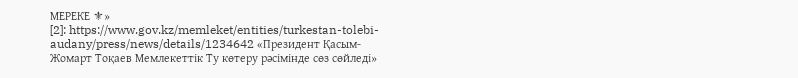МЕРЕКЕ ⚜»
[2]: https://www.gov.kz/memleket/entities/turkestan-tolebi-audany/press/news/details/1234642 «Президент Қасым-Жомарт Тоқаев Мемлекеттік Ту көтеру рәсімінде сөз сөйледі»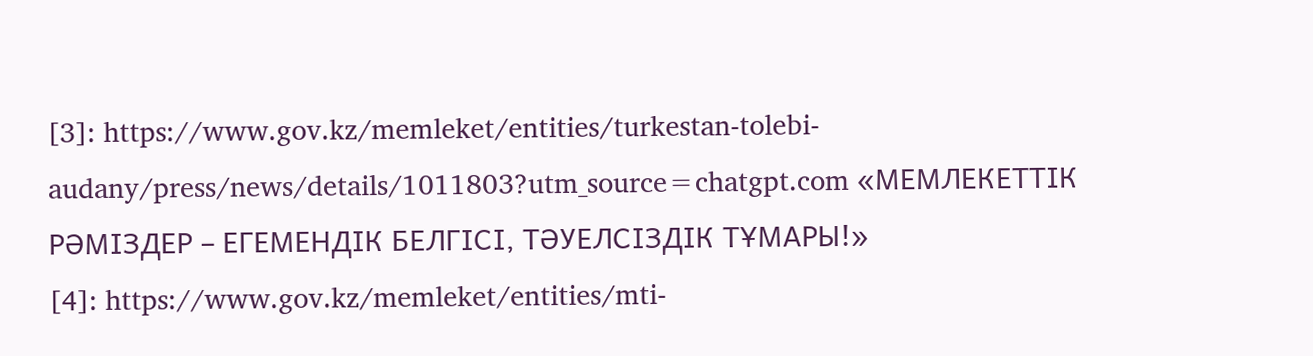[3]: https://www.gov.kz/memleket/entities/turkestan-tolebi-audany/press/news/details/1011803?utm_source=chatgpt.com «МЕМЛЕКЕТТІК РӘМІЗДЕР – ЕГЕМЕНДІК БЕЛГІСІ, ТӘУЕЛСІЗДІК ТҰМАРЫ!»
[4]: https://www.gov.kz/memleket/entities/mti-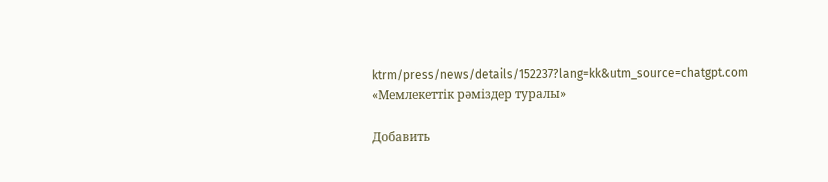ktrm/press/news/details/152237?lang=kk&utm_source=chatgpt.com «Мемлекеттік рәміздер туралы»

Добавить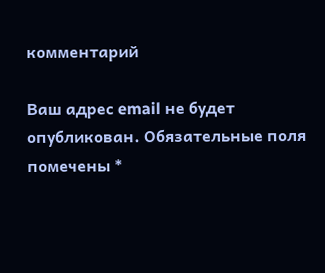комментарий

Ваш адрес email не будет опубликован. Обязательные поля помечены *